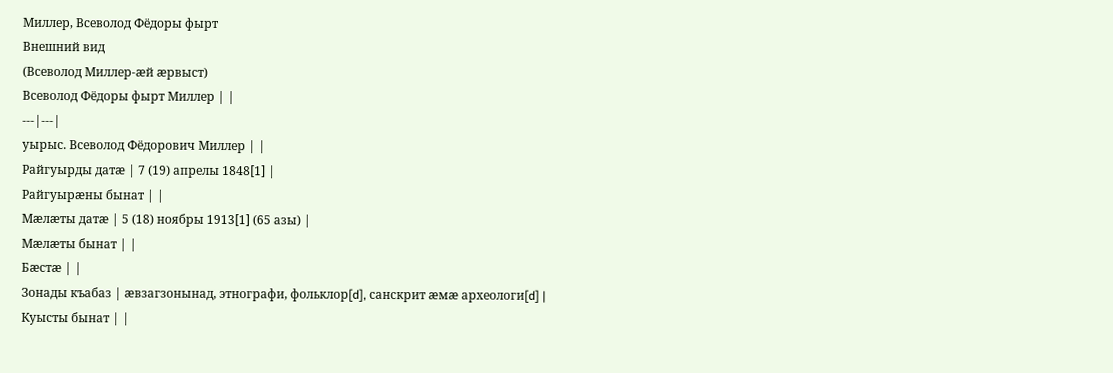Миллер, Всеволод Фёдоры фырт
Внешний вид
(Всеволод Миллер-æй æрвыст)
Всеволод Фёдоры фырт Миллер | |
---|---|
уырыс. Всеволод Фёдорович Миллер | |
Райгуырды датæ | 7 (19) апрелы 1848[1] |
Райгуырæны бынат | |
Мæлæты датæ | 5 (18) ноябры 1913[1] (65 азы) |
Мæлæты бынат | |
Бæстæ | |
Зонады къабаз | æвзагзонынад, этнографи, фольклор[d], санскрит æмæ археологи[d] |
Куысты бынат | |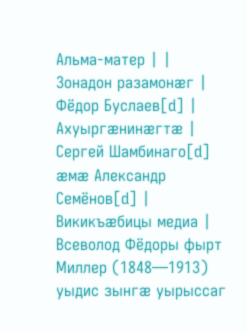Альма-матер | |
Зонадон разамонæг | Фёдор Буслаев[d] |
Ахуыргæнинæгтæ | Сергей Шамбинаго[d] æмæ Александр Семёнов[d] |
Викикъæбицы медиа |
Всеволод Фёдоры фырт Миллер (1848—1913) уыдис зынгæ уырыссаг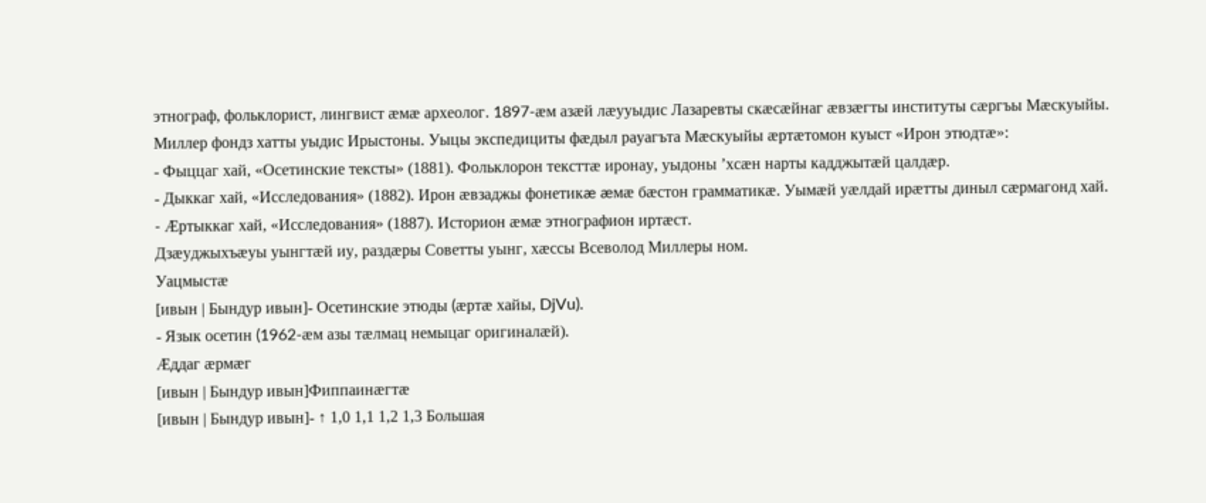этнограф, фольклорист, лингвист æмæ археолог. 1897-æм азæй лæууыдис Лазаревты скæсæйнаг æвзæгты институты сæргъы Мæскуыйы.
Миллер фондз хатты уыдис Ирыстоны. Уыцы экспедициты фæдыл рауагъта Мæскуыйы æртæтомон куыст «Ирон этюдтæ»:
- Фыццаг хай, «Осетинские тексты» (1881). Фольклорон тексттæ иронау, уыдоны ’хсæн нарты кадджытæй цалдæр.
- Дыккаг хай, «Исследования» (1882). Ирон æвзаджы фонетикæ æмæ бæстон грамматикæ. Уымæй уæлдай ирæтты диныл сæрмагонд хай.
- Æртыккаг хай, «Исследования» (1887). Историон æмæ этнографион иртæст.
Дзæуджыхъæуы уынгтæй иу, раздæры Советты уынг, хæссы Всеволод Миллеры ном.
Уацмыстæ
[ивын | Бындур ивын]- Осетинские этюды (æртæ хайы, DjVu).
- Язык осетин (1962-æм азы тæлмац немыцаг оригиналæй).
Æддаг æрмæг
[ивын | Бындур ивын]Фиппаинæгтæ
[ивын | Бындур ивын]- ↑ 1,0 1,1 1,2 1,3 Большая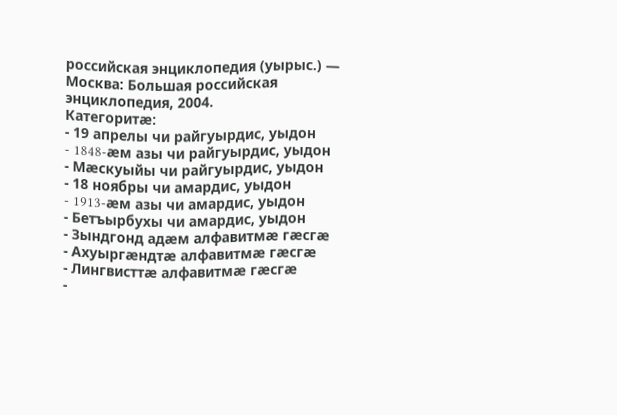российская энциклопедия (уырыс.) — Москва: Большая российская энциклопедия, 2004.
Категоритæ:
- 19 апрелы чи райгуырдис, уыдон
- 1848-æм азы чи райгуырдис, уыдон
- Мæскуыйы чи райгуырдис, уыдон
- 18 ноябры чи амардис, уыдон
- 1913-æм азы чи амардис, уыдон
- Бетъырбухы чи амардис, уыдон
- Зындгонд адæм алфавитмæ гæсгæ
- Ахуыргæндтæ алфавитмæ гæсгæ
- Лингвисттæ алфавитмæ гæсгæ
-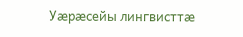Уæрæсейы лингвисттæ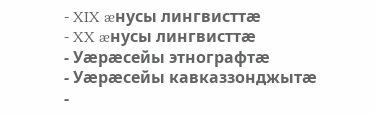- XIX æнусы лингвисттæ
- XX æнусы лингвисттæ
- Уæрæсейы этнографтæ
- Уæрæсейы кавказзонджытæ
-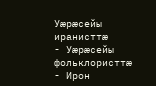Уæрæсейы иранисттæ
- Уæрæсейы фольклористтæ
- Ирон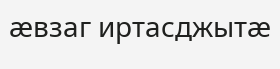æвзаг иртасджытæ